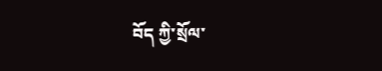བོད ཀྱི་སྲོལ་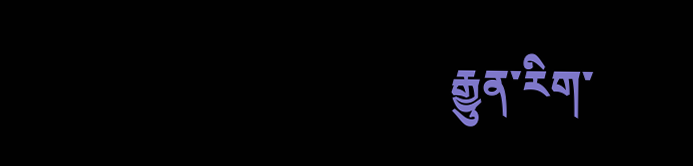རྒྱུན་རིག་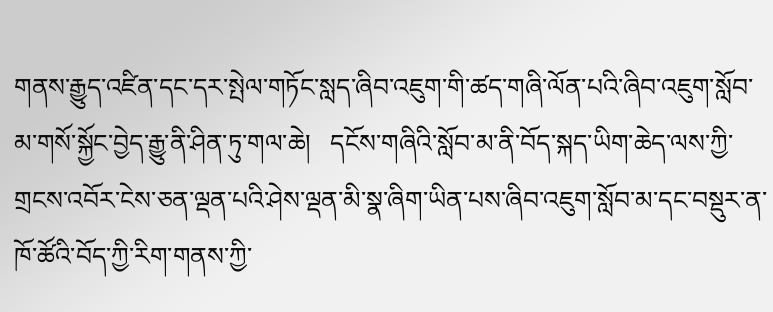གནས་རྒྱུད་འཛིན་དང་དར་སྤེལ་གཏོང་སླད་ཞིབ་འཇུག་གི་ཚད་གཞི་ལོན་པའི་ཞིབ་འཇུག་སློབ་མ་གསོ་སྐྱོང་བྱེད་རྒྱུ་ནི་ཤིན་ཏུ་གལ་ཆེ།   དངོས་གཞིའི་སློབ་མ་ནི་བོད་སྐད་ཡིག་ཆེད་ལས་ཀྱི་གྲངས་འབོར་ངེས་ཅན་ལྡན་པའི་ཤེས་ལྡན་མི་སྣ་ཞིག་ཡིན་པས་ཞིབ་འཇུག་སློབ་མ་དང་བསྡུར་ན་ཁོ་ཚོའི་བོད་ཀྱི་རིག་གནས་ཀྱི་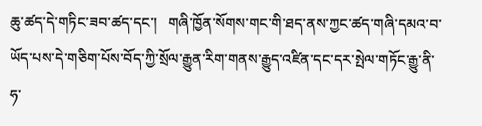ཆུ་ཚད་དེ་གཏིང་ཟབ་ཚད་དང་།   གཞི་ཁྱོན་སོགས་གང་གི་ཐད་ནས་ཀྱང་ཚད་གཞི་དམའ་བ་ཡོད་པས་དེ་གཅིག་པོས་བོད་ཀྱི་སྲོལ་རྒྱུན་རིག་གནས་རྒྱུད་འཛིན་དང་དར་སྤེལ་གཏོང་རྒྱུ་ནི་ཧ་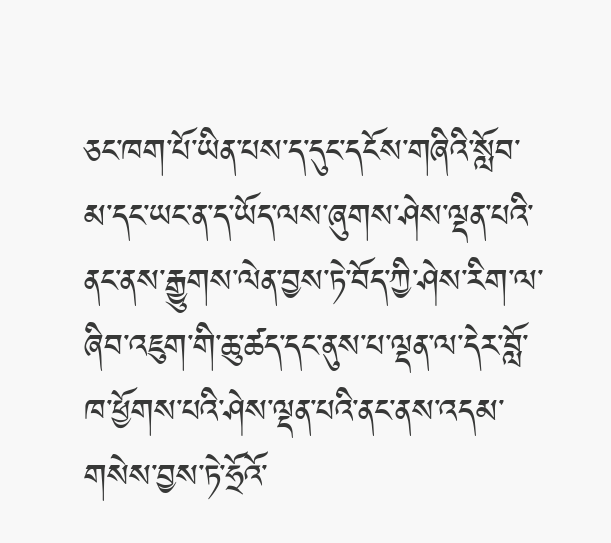ཅང་ཁག་པོ་ཡིན་པས་ད་དུང་དངོས་གཞིའི་སློབ་མ་དང་ཡང་ན་ད་ཡོད་ལས་ཞུགས་ཤེས་ལྡན་པའི་ནང་ནས་རྒྱུགས་ལེན་བྱས་ཏེ་བོད་ཀྱི་ཤེས་རིག་ལ་ཞིབ་འཇུག་གི་ཆུ་ཚད་དང་ནུས་པ་ལྡན་ལ་དེར་བློ་ཁ་ཕྱོགས་པའི་ཤེས་ལྡན་པའི་ནང་ནས་འདམ་གསེས་བྱས་ཏེ་ཧྲོའོ་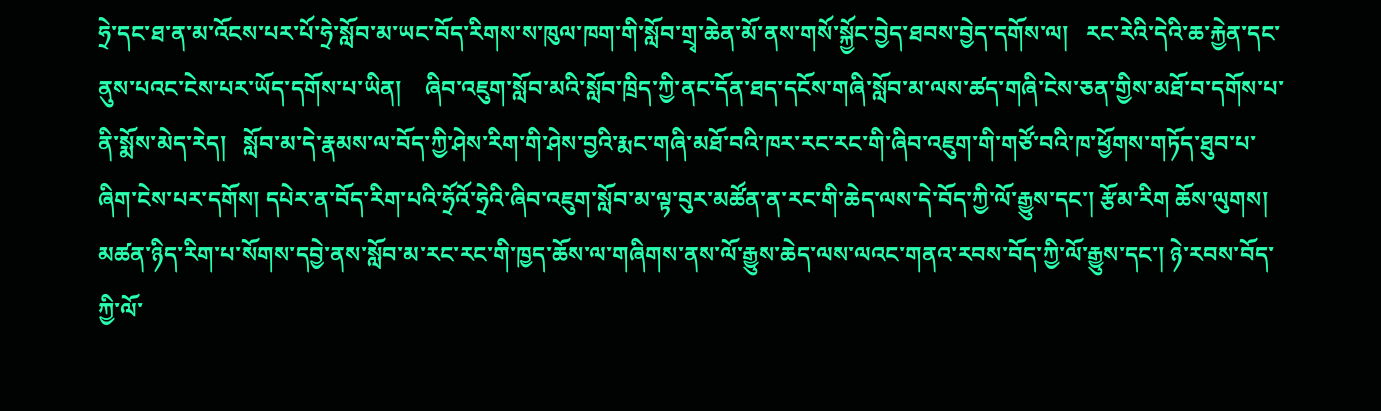ཧྲེ་དང་ཐ་ན་མ་འོངས་པར་པོ་ཧྲེ་སློབ་མ་ཡང་བོད་རིགས་ས་ཁུལ་ཁག་གི་སློབ་གྲྭ་ཆེན་མོ་ནས་གསོ་སྐྱོང་བྱེད་ཐབས་བྱེད་དགོས་ལ།   རང་རེའི་དེའི་ཆ་རྐྱེན་དང་ནུས་པའང་ངེས་པར་ཡོད་དགོས་པ་ཡིན།    ཞིབ་འཇུག་སློབ་མའི་སློབ་ཁྲིད་ཀྱི་ནང་དོན་ཐད་དངོས་གཞི་སློབ་མ་ལས་ཚད་གཞི་ངེས་ཅན་གྱིས་མཐོ་བ་དགོས་པ་ནི་སྨོས་མེད་རེད།   སློབ་མ་དེ་རྣམས་ལ་བོད་ཀྱི་ཤེས་རིག་གི་ཤེས་བྱའི་རྨང་གཞི་མཐོ་བའི་ཁར་རང་རང་གི་ཞིབ་འཇུག་གི་གཙོ་བའི་ཁ་ཕྱོགས་གཏོད་ཐུབ་པ་ཞིག་ངེས་པར་དགོས། དཔེར་ན་བོད་རིག་པའི་ཧྲོའོ་ཧྲེའི་ཞིབ་འཇུག་སློབ་མ་ལྟ་བུར་མཚོན་ན་རང་གི་ཆེད་ལས་དེ་བོད་ཀྱི་ལོ་རྒྱུས་དང་། རྩོམ་རིག ཆོས་ལུགས། མཚན་ཉིད་རིག་པ་སོགས་དབྱེ་ནས་སློབ་མ་རང་རང་གི་ཁྱད་ཆོས་ལ་གཞིགས་ནས་ལོ་རྒྱུས་ཆེད་ལས་ལའང་གནའ་རབས་བོད་ཀྱི་ལོ་རྒྱུས་དང་། ཉེ་རབས་བོད་ཀྱི་ལོ་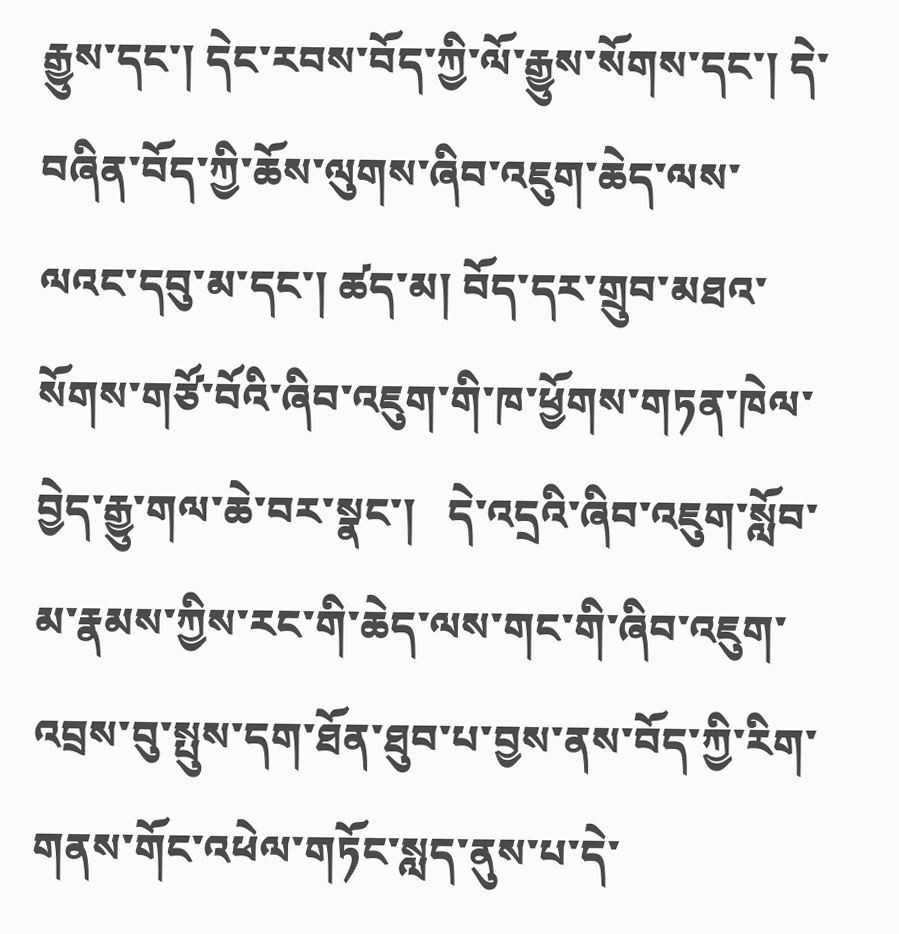རྒྱུས་དང་། དེང་རབས་བོད་ཀྱི་ལོ་རྒྱུས་སོགས་དང་། དེ་བཞིན་བོད་ཀྱི་ཆོས་ལུགས་ཞིབ་འཇུག་ཆེད་ལས་ལའང་དབུ་མ་དང་། ཚད་མ། བོད་དར་གྲུབ་མཐའ་སོགས་གཙོ་བོའི་ཞིབ་འཇུག་གི་ཁ་ཕྱོགས་གཏན་ཁེལ་བྱེད་རྒྱུ་གལ་ཆེ་བར་སྣང་།   དེ་འདྲའི་ཞིབ་འཇུག་སློབ་མ་རྣམས་ཀྱིས་རང་གི་ཆེད་ལས་གང་གི་ཞིབ་འཇུག་འབྲས་བུ་སྤུས་དག་ཐོན་ཐུབ་པ་བྱས་ནས་བོད་ཀྱི་རིག་གནས་གོང་འཕེལ་གཏོང་སླད་ནུས་པ་དེ་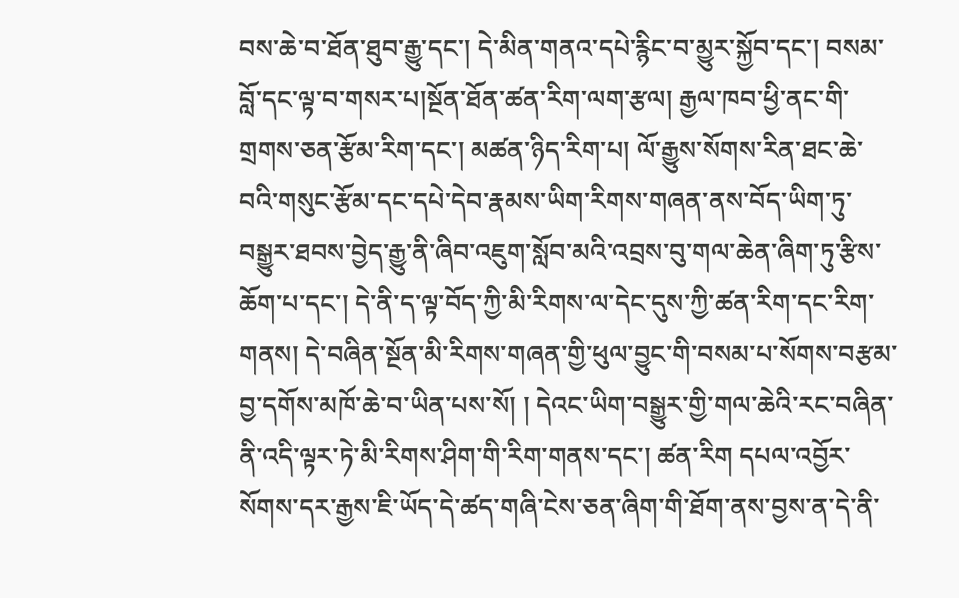བས་ཆེ་བ་ཐོན་ཐུབ་རྒྱུ་དང་། དེ་མིན་གནའ་དཔེ་རྙིང་བ་མྱུར་སྐྱོབ་དང་། བསམ་བློ་དང་ལྟ་བ་གསར་པ།སྔོན་ཐོན་ཚན་རིག་ལག་རྩལ། རྒྱལ་ཁབ་ཕྱི་ནང་གི་གྲགས་ཅན་རྩོམ་རིག་དང་། མཚན་ཉིད་རིག་པ། ལོ་རྒྱུས་སོགས་རིན་ཐང་ཆེ་བའི་གསུང་རྩོམ་དང་དཔེ་དེབ་རྣམས་ཡིག་རིགས་གཞན་ནས་བོད་ཡིག་ཏུ་བསྒྱུར་ཐབས་བྱེད་རྒྱུ་ནི་ཞིབ་འཇུག་སློབ་མའི་འབྲས་བུ་གལ་ཆེན་ཞིག་ཏུ་རྩིས་ཆོག་པ་དང་། དེ་ནི་ད་ལྟ་བོད་ཀྱི་མི་རིགས་ལ་དེང་དུས་ཀྱི་ཚན་རིག་དང་རིག་གནས། དེ་བཞིན་སྔོན་མི་རིགས་གཞན་གྱི་ཕུལ་བྱུང་གི་བསམ་པ་སོགས་བརྩམ་བྱ་དགོས་མཁོ་ཆེ་བ་ཡིན་པས་སོ། ། དེའང་ཡིག་བསྒྱུར་གྱི་གལ་ཆེའི་རང་བཞིན་ནི་འདི་ལྟར་ཏེ་མི་རིགས་ཤིག་གི་རིག་གནས་དང་། ཚན་རིག དཔལ་འབྱོར་སོགས་དར་རྒྱས་ཇི་ཡོད་དེ་ཚད་གཞི་ངེས་ཅན་ཞིག་གི་ཐོག་ནས་བྱས་ན་དེ་ནི་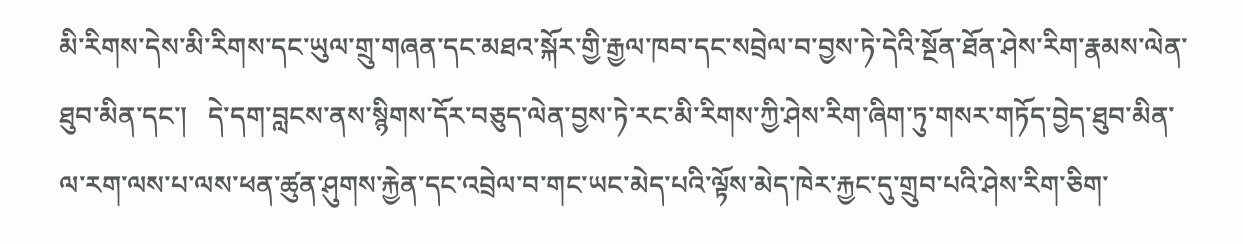མི་རིགས་དེས་མི་རིགས་དང་ཡུལ་གྲུ་གཞན་དང་མཐའ་སྐོར་གྱི་རྒྱལ་ཁབ་དང་སབྲེལ་བ་བྱས་ཏེ་དེའི་སྔོན་ཐོན་ཤེས་རིག་རྣམས་ལེན་ཐུབ་མིན་དང་།   དེ་དག་བླངས་ནས་སྙིགས་དོར་བཅུད་ལེན་བྱས་ཏེ་རང་མི་རིགས་ཀྱི་ཤེས་རིག་ཞིག་ཏུ་གསར་གཏོད་བྱེད་ཐུབ་མིན་ལ་རག་ལས་པ་ལས་ཕན་ཚུན་ཤུགས་རྐྱེན་དང་འབྲེལ་བ་གང་ཡང་མེད་པའི་ལྟོས་མེད་ཁེར་རྐྱང་དུ་གྲུབ་པའི་ཤེས་རིག་ཅིག་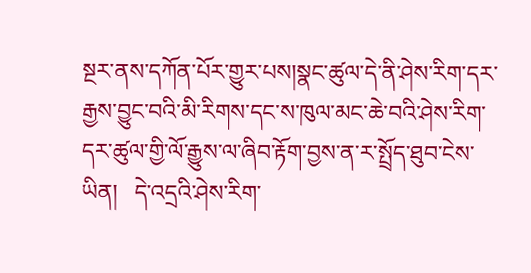སྔར་ནས་དཀོན་པོར་གྱུར་པས།སྣང་ཚུལ་དེ་ནི་ཤེས་རིག་དར་རྒྱས་བྱུང་བའི་མི་རིགས་དང་ས་ཁུལ་མང་ཆེ་བའི་ཤེས་རིག་དར་ཚུལ་གྱི་ལོ་རྒྱུས་ལ་ཞིབ་རྟོག་བྱས་ན་ར་སྤྲོད་ཐུབ་ངེས་ཡིན།   དེ་འདྲའི་ཤེས་རིག་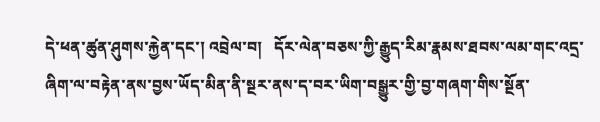དེ་ཕན་ཚུན་ཤུགས་རྐྱེན་དང་། འབྲེལ་བ།   དོར་ལེན་བཅས་ཀྱི་རྒྱུད་རིམ་རྣམས་ཐབས་ལམ་གང་འདྲ་ཞིག་ལ་བརྟེན་ནས་བྱས་ཡོད་མིན་ནི་སྔར་ནས་ད་བར་ཡིག་བསྒྱུར་གྱི་བྱ་གཞག་གིས་སྔོན་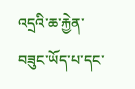འདྲའི་ཆ་རྐྱེན་བཟུང་ཡོད་པ་དང་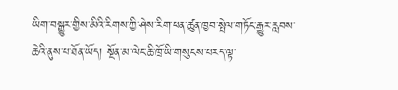ཡིག་བསྒྱུར་གྱིས་མིའི་རིགས་ཀྱི་ཤེས་རིག་ཕན་ཚུན་ཁྱབ་སྤེལ་གཏོང་རྒྱུར་རླབས་ཆེའི་ནུས་པ་ཐོན་ཡོད། སྔོན་མ་ལེང་ཆི་ཁྲོ་ཡི་གསུངས་པརད་ལྟ་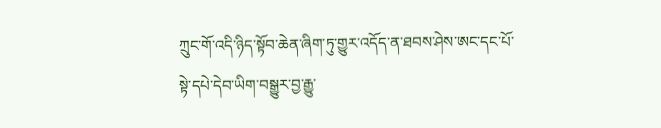ཀྲུང་གོ་འདི་ཉིད་སྟོབ་ཆེན་ཞིག་ཏུ་གྱུར་འདོད་ན་ཐབས་ཤེས་ཨང་དང་པོ་སྟེ་དཔེ་དེབ་ཡིག་བསྒྱུར་བྱ་རྒྱུ་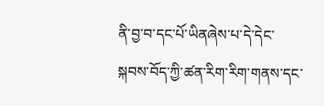ནི་བྱ་བ་དང་པོ་ཡིནཞེས་པ་དེ་དེང་སྐབས་བོད་ཀྱི་ཚན་རིག་རིག་གནས་དང་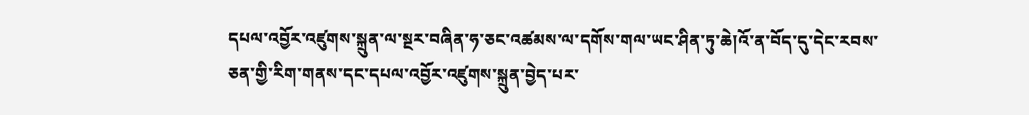དཔལ་འབྱོར་འཛུགས་སྐྲུན་ལ་སྔར་བཞིན་ཧ་ཅང་འཚམས་ལ་དགོས་གལ་ཡང་ཤིན་ཏུ་ཆེ།འོ་ན་བོད་དུ་དེང་རབས་ཅན་གྱི་རིག་གནས་དང་དཔལ་འབྱོར་འཛུགས་སྐྲུན་བྱེད་པར་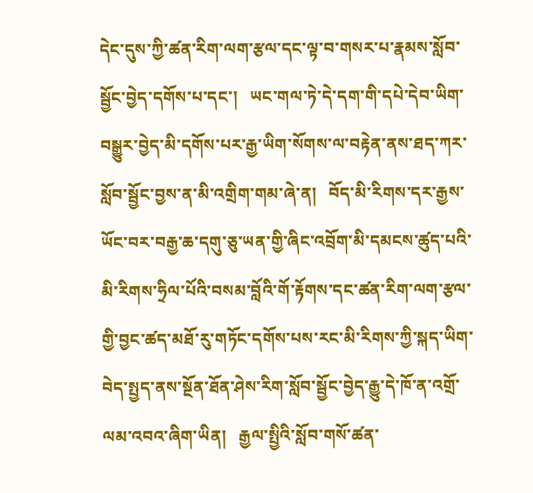དེང་དུས་ཀྱི་ཚན་རིག་ལག་རྩལ་དང་ལྟ་བ་གསར་པ་རྣམས་སློབ་སྦྱོང་བྱེད་དགོས་པ་དང་།   ཡང་གལ་ཏེ་དེ་དག་གི་དཔེ་དེབ་ཡིག་བསྒྱུར་བྱེད་མི་དགོས་པར་རྒྱ་ཡིག་སོགས་ལ་བརྟེན་ནས་ཐད་ཀར་སློབ་སྦྱོང་བྱས་ན་མི་འགྲིག་གམ་ཞེ་ན།   བོད་མི་རིགས་དར་རྒྱས་ཡོང་བར་བརྒྱ་ཆ་དགུ་ཅུ་ཡན་གྱི་ཞིང་འབྲོག་མི་དམངས་ཚུད་པའི་མི་རིགས་ཧྲིལ་པོའི་བསམ་བློའི་གོ་རྟོགས་དང་ཚན་རིག་ལག་རྩལ་གྱི་བྱང་ཚད་མཐོ་རུ་གཏོང་དགོས་པས་རང་མི་རིགས་ཀྱི་སྐད་ཡིག་བེད་སྤྱད་ནས་སྔོན་ཐོན་ཤེས་རིག་སློབ་སྦྱོང་བྱེད་རྒྱུ་དེ་ཁོ་ན་འགྲོ་ལམ་འབའ་ཞིག་ཡིན།   རྒྱལ་སྤྱིའི་སློབ་གསོ་ཚན་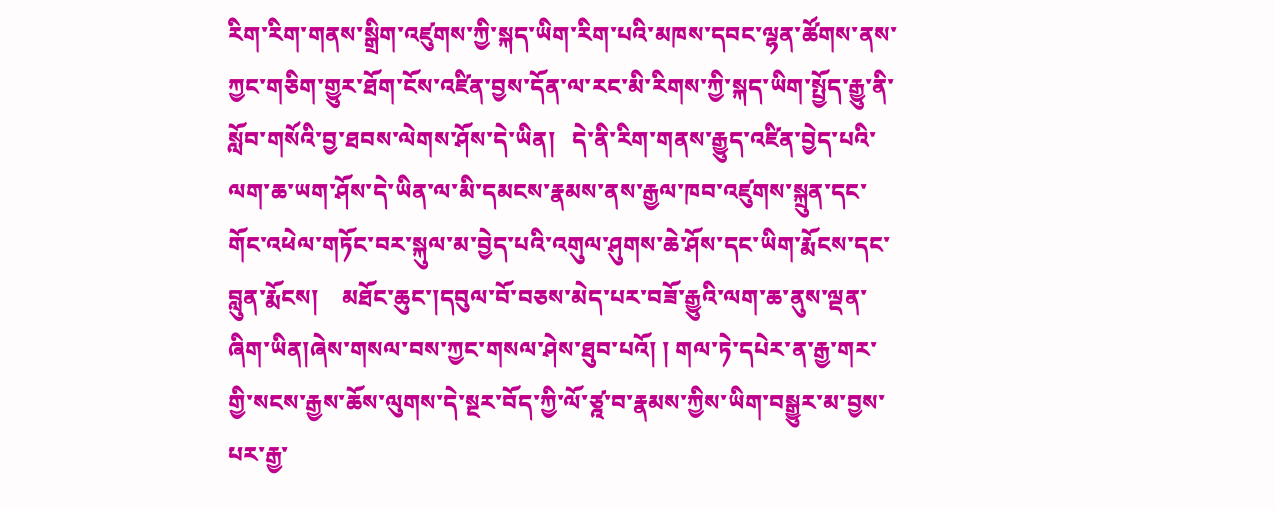རིག་རིག་གནས་སྒྲིག་འཛུགས་ཀྱི་སྐད་ཡིག་རིག་པའི་མཁས་དབང་ལྷན་ཚོགས་ནས་ཀྱང་གཅིག་གྱུར་ཐོག་ངོས་འཛིན་བྱས་དོན་ལ་རང་མི་རིགས་ཀྱི་སྐད་ཡིག་སྤྱོད་རྒྱུ་ནི་སློབ་གསོའི་བྱ་ཐབས་ལེགས་ཤོས་དེ་ཡིན།   དེ་ནི་རིག་གནས་རྒྱུད་འཛིན་བྱེད་པའི་ལག་ཆ་ཡག་ཤོས་དེ་ཡིན་ལ་མི་དམངས་རྣམས་ནས་རྒྱལ་ཁབ་འཛུགས་སྐྲུན་དང་གོང་འཕེལ་གཏོང་བར་སྐུལ་མ་བྱེད་པའི་འགུལ་ཤུགས་ཆེ་ཤོས་དང་ཡིག་རྨོངས་དང་བླུན་རྨོངས།    མཐོང་ཆུང་།དབུལ་བོ་བཅས་མེད་པར་བཟོ་རྒྱུའི་ལག་ཆ་ནུས་ལྡན་ཞིག་ཡིན།ཞེས་གསལ་བས་ཀྱང་གསལ་ཤེས་ཐུབ་པའོ། ། གལ་ཏེ་དཔེར་ན་རྒྱ་གར་གྱི་སངས་རྒྱས་ཆོས་ལུགས་དེ་སྔར་བོད་ཀྱི་ལོ་ཙྰ་བ་རྣམས་ཀྱིས་ཡིག་བསྒྱུར་མ་བྱས་པར་རྒྱ་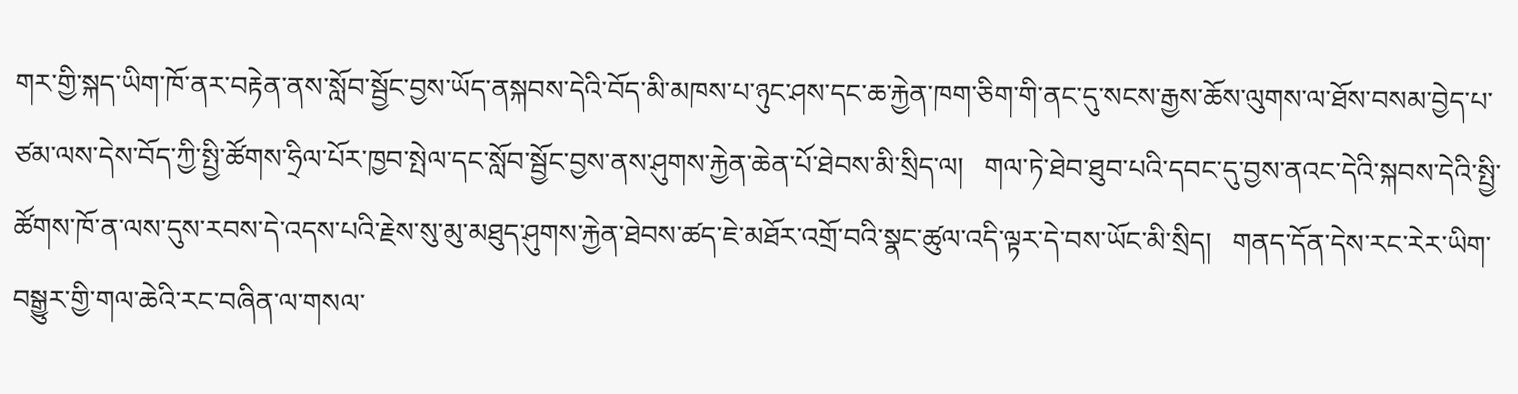གར་གྱི་སྐད་ཡིག་ཁོ་ནར་བརྟེན་ནས་སློབ་སྦྱོང་བྱས་ཡོད་ནསྐབས་དེའི་བོད་མི་མཁས་པ་ཉུང་ཤས་དང་ཆ་རྐྱེན་ཁག་ཅིག་གི་ནང་དུ་སངས་རྒྱས་ཆོས་ལུགས་ལ་ཐོས་བསམ་བྱེད་པ་ཙམ་ལས་དེས་བོད་ཀྱི་སྤྱི་ཚོགས་ཧྲིལ་པོར་ཁྱབ་སྤེལ་དང་སློབ་སྦྱོང་བྱས་ནས་ཤུགས་རྐྱེན་ཆེན་པོ་ཐེབས་མི་སྲིད་ལ།   གལ་ཏེ་ཐེབ་ཐུབ་པའི་དབང་དུ་བྱས་ནའང་དེའི་སྐབས་དེའི་སྤྱི་ཚོགས་ཁོ་ན་ལས་དུས་རབས་དེ་འདས་པའི་རྗེས་སུ་མུ་མཐུད་ཤུགས་རྐྱེན་ཐེབས་ཚད་ཇེ་མཐོར་འགྲོ་བའི་སྣང་ཚུལ་འདི་ལྟར་དེ་བས་ཡོང་མི་སྲིད།   གནད་དོན་དེས་རང་རེར་ཡིག་བསྒྱུར་གྱི་གལ་ཆེའི་རང་བཞིན་ལ་གསལ་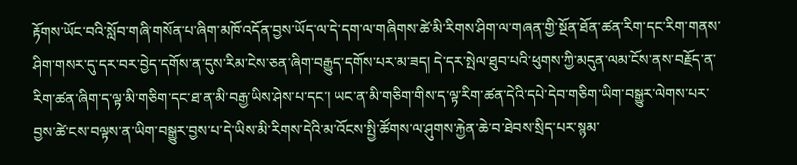རྟོགས་ཡོང་བའི་སློབ་གཞི་གསོན་པ་ཞིག་མཁོ་འདོན་བྱས་ཡོད་ལ་དེ་དག་ལ་གཞིགས་ཚེ་མི་རིགས་ཤིག་ལ་གཞན་གྱི་སྔོན་ཐོན་ཚན་རིག་དང་རིག་གནས་ཤིག་གསར་དུ་དར་བར་བྱེད་དགོས་ན་དུས་རིམ་ངེས་ཅན་ཞིག་བརྒྱུད་དགོས་པར་མ་ཟད། དེ་དར་སྤེལ་ཐུབ་པའི་ཕུགས་ཀྱི་མདུན་ལམ་ངོས་ནས་བརྗོད་ན་རིག་ཚན་ཞིག་ད་ལྟ་མི་གཅིག་དང་ཐ་ན་མི་བརྒྱ་ཡིས་ཤེས་པ་དང་། ཡང་ན་མི་གཅིག་གིས་ད་ལྟ་རིག་ཚན་དེའི་དཔེ་དེབ་གཅིག་ཡིག་བསྒྱུར་ལེགས་པར་བྱས་ཚེ་ངས་བལྟས་ན་ཡིག་བསྒྱུར་བྱས་པ་དེ་ཡིས་མི་རིགས་དེའི་མ་འོངས་སྤྱི་ཚོགས་ལ་ཤུགས་རྐྱེན་ཆེ་བ་ཐེབས་སྲིད་པར་སྙམ་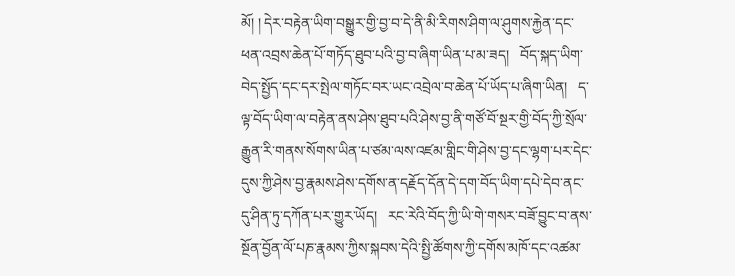མོ། ། དེར་བརྟེན་ཡིག་བསྒྱུར་གྱི་བྱ་བ་དེ་ནི་མི་རིགས་ཤིག་ལ་ཤུགས་རྐྱེན་དང་ཕན་འབྲས་ཆེན་པོ་གཏོད་ཐུབ་པའི་བྱ་བ་ཞིག་ཡིན་པ་མ་ཟད།   བོད་སྐད་ཡིག་བེད་སྤྱོད་དང་དར་སྤེལ་གཏོང་བར་ཡང་འབྲེལ་བ་ཆེན་པོ་ཡོད་པ་ཞིག་ཡིན།   ད་ལྟ་བོད་ཡིག་ལ་བརྟེན་ནས་ཤེས་ཐུབ་པའི་ཤེས་བྱ་ནི་གཙོ་བོ་སྔར་གྱི་བོད་ཀྱི་སྲོལ་རྒྱུན་རི་གནས་སོགས་ཡིན་པ་ཙམ་ལས་འཛམ་གླིང་གི་ཤེས་བྱ་དང་ལྷག་པར་དེང་དུས་ཀྱི་ཤེས་བྱ་རྣམས་ཤེས་དགོས་ན་དརྗོད་དོན་དེ་དག་བོད་ཡིག་དཔེ་དེབ་ནང་དུ་ཤིན་ཏུ་དཀོན་པར་གྱུར་ཡོད།   རང་རེའི་བོད་ཀྱི་ཡི་གེ་གསར་བཟོ་བྱུང་བ་ནས་སྔོན་བྱོན་ལོ་པཎ་རྣམས་ཀྱིས་སྐབས་དེའི་སྤྱི་ཚོགས་ཀྱི་དགོས་མཁོ་དང་འཚམ་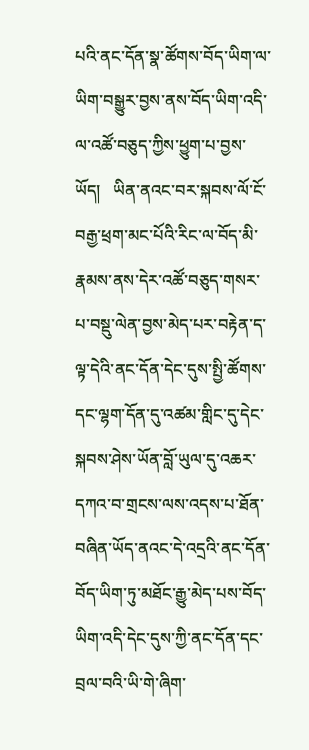པའི་ནང་དོན་སྣ་ཚོགས་བོད་ཡིག་ལ་ཡིག་བསྒྱུར་བྱས་ནས་བོད་ཡིག་འདི་ལ་འཚོ་བཅུད་ཀྱིས་ཕྱུག་པ་བྱས་ཡོད།   ཡིན་ནའང་བར་སྐབས་ལོ་ངོ་བརྒྱ་ཕྲག་མང་པོའི་རིང་ལ་བོད་མི་རྣམས་ནས་དེར་འཚོ་བཅུད་གསར་པ་བསྡུ་ལེན་བྱས་མེད་པར་བརྟེན་ད་ལྟ་དེའི་ནང་དོན་དེང་དུས་སྤྱི་ཚོགས་དང་ལྷག་དོན་དུ་འཚམ་གླིང་དུ་དེང་སྐབས་ཤེས་ཡོན་བློ་ཡུལ་དུ་འཆར་དཀའ་བ་གྲངས་ལས་འདས་པ་ཐོན་བཞིན་ཡོད་ནའང་དེ་འདྲའི་ནང་དོན་བོད་ཡིག་ཏུ་མཐོང་རྒྱུ་མེད་པས་བོད་ཡིག་འདི་དེང་དུས་ཀྱི་ནང་དོན་དང་བྲལ་བའི་ཡི་གེ་ཞིག་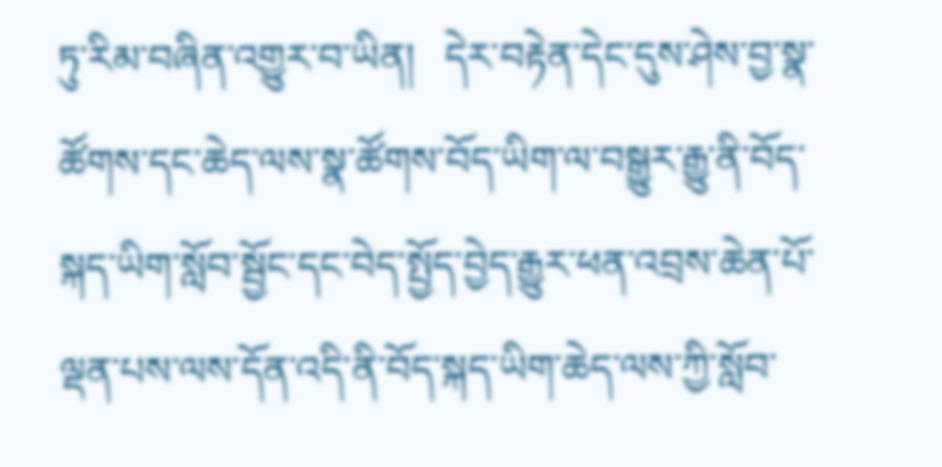ཏུ་རིམ་བཞིན་འགྱུར་བ་ཡིན།   དེར་བརྟེན་དེང་དུས་ཤེས་བྱ་སྣ་ཚོགས་དང་ཆེད་ལས་སྣ་ཚོགས་བོད་ཡིག་ལ་བསྒྱུར་རྒྱུ་ནི་བོད་སྐད་ཡིག་སློབ་སྦྱོང་དང་བེད་སྤྱོད་བྱེད་རྒྱུར་ཕན་འབྲས་ཆེན་པོ་ལྡན་པས་ལས་དོན་འདི་ནི་བོད་སྐད་ཡིག་ཆེད་ལས་ཀྱི་སློབ་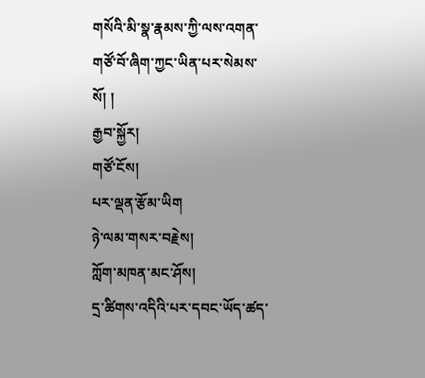གསོའི་མི་སྣ་རྣམས་ཀྱི་ལས་འགན་གཙོ་བོ་ཞིག་ཀྱང་ཡིན་པར་སེམས་སོ། །
རྒྱབ་སྐྱོར།
གཙོ་ངོས།
པར་ལྡན་རྩོམ་ཡིག
ཉེ་ལམ་གསར་བརྗེས།
ཀློག་མཁན་མང་ཤོས།
དྲ་ཚིགས་འདིའི་པར་དབང་ཡོད་ཚད་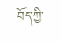བོད་ཀྱི་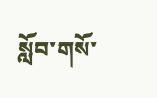སློབ་གསོ་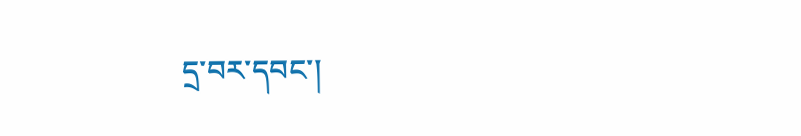དྲ་བར་དབང་།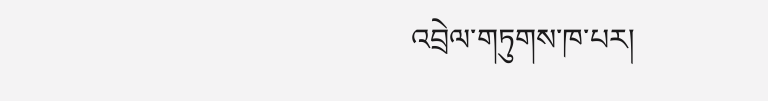འབྲེལ་གཏུགས་ཁ་པར།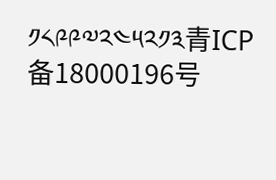༡༨༩༩༧༢༤༥༢༡༣青ICP备18000196号